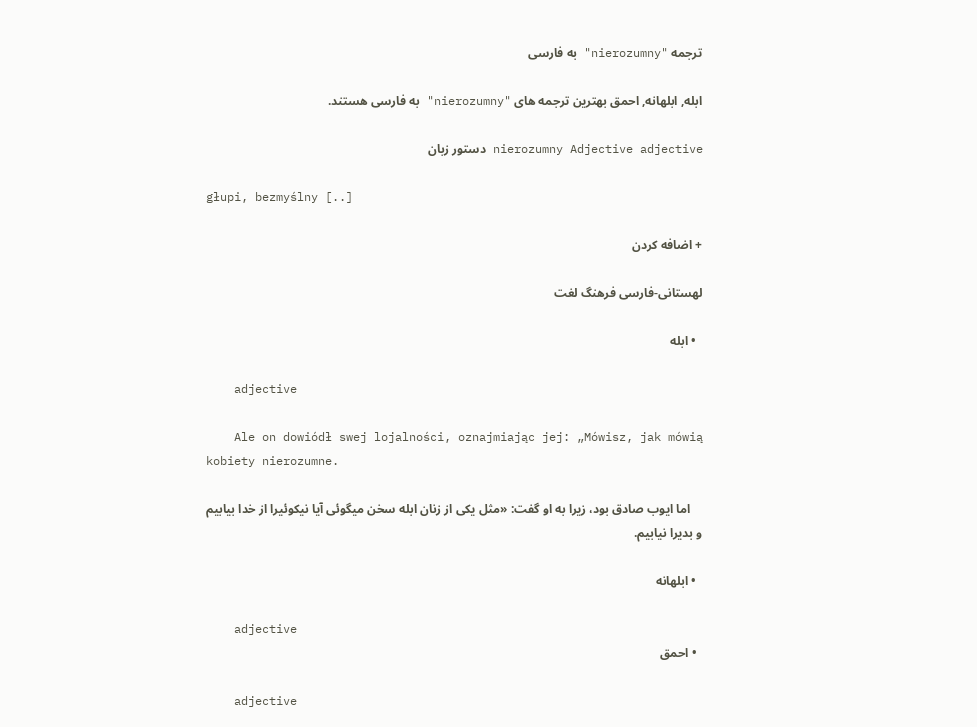ترجمه "nierozumny" به فارسی

ابله, ابلهانه, احمق بهترین ترجمه های "nierozumny" به فارسی هستند.

nierozumny Adjective adjective دستور زبان

głupi, bezmyślny [..]

+ اضافه کردن

لهستانی-فارسی فرهنگ لغت

  • ابله

    adjective

    Ale on dowiódł swej lojalności, oznajmiając jej: „Mówisz, jak mówią kobiety nierozumne.

    اما ایوب صادق بود، زیرا به او گفت: «مثل یکی از زنان ابله سخن میگوئی آیا نیکوئیرا از خدا بیابیم و بدیرا نیابیم.

  • ابلهانه

    adjective
  • احمق

    adjective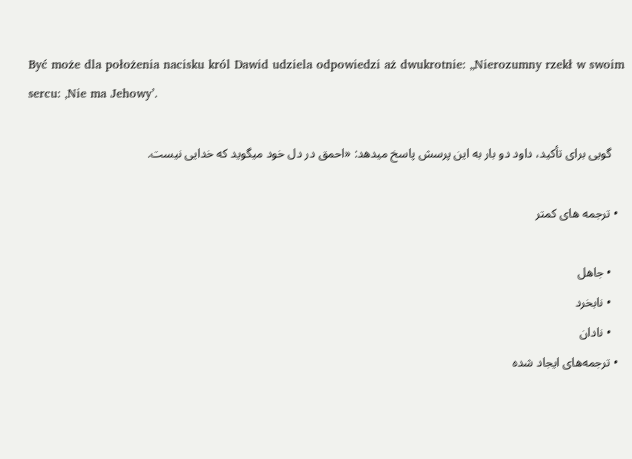Być może dla położenia nacisku król Dawid udziela odpowiedzi aż dwukrotnie: „Nierozumny rzekł w swoim sercu: ‚Nie ma Jehowy’.

    گویی برای تأکید، داود دو بار به این پرسش پاسخ میدهد: «احمق در دل خود میگوید که خدایی نیست.

  • ترجمه های کمتر

    • جاهل
    • نابخرد
    • نادان
  • ترجمه‌های ایجاد شده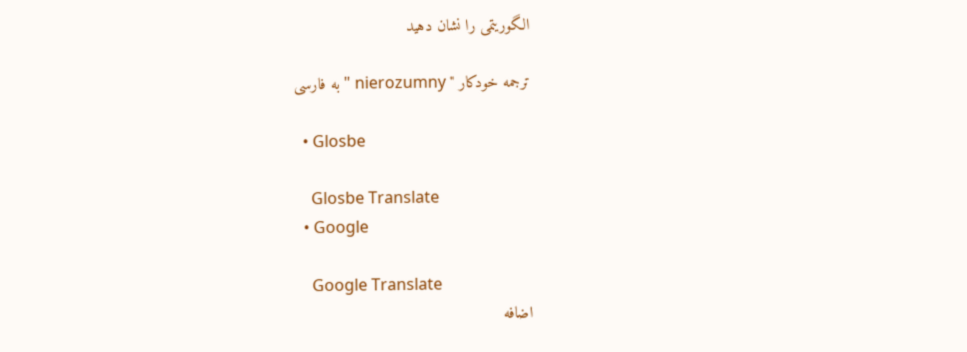الگوریتمی را نشان دهید

ترجمه خودکار " nierozumny " به فارسی

  • Glosbe

    Glosbe Translate
  • Google

    Google Translate
اضافه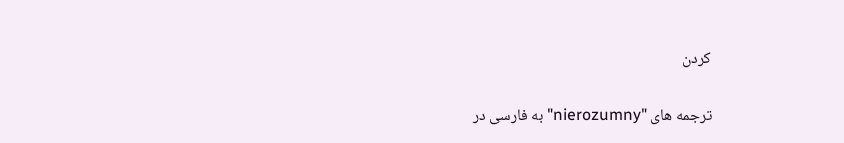کردن

ترجمه های "nierozumny" به فارسی در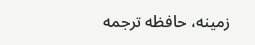زمینه، حافظه ترجمه